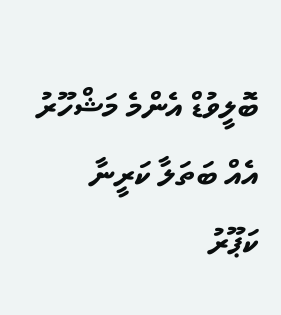ބޮލީވުޑް އެންމެ މަޝްހޫރު އެއް ބަތަލާ ކަރީނާ ކަޕޫރު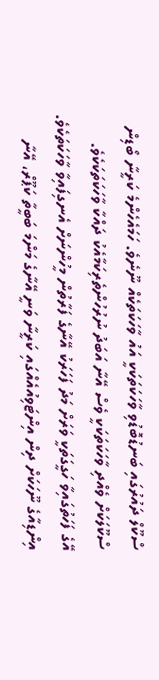ސްކޫލް ދައުރުގައި ބަނޑުބޮޑުވި ވާހަކަތަކަކީ އައު ވާހަކަތަކެއް ނޫނެވެ. ހަމައެހެންމެ ކަރީނާ ބޯޑިން ސްކޫލަކަށް ވެއްދި ވާހަކަތަކަކީ ވެސް އޭނާ އަބަދު ނުރުހުންތެރިކަމާއެކު ދައްކާ ވާހަކަތަކަކެވެ.
އޭގެ ފަހަތުގައިވާ ހަގީގަތަކީ ވަރަށް މަދު ފަހަރަކު އޭނާގެ ފަރާތުން މީހުންނަށް އެނގިފައިވާ ވާހަކަތަކެވެ.
އިންޑިއާގެ ނޫހަކަށް ދިން އިންޓަވިއުއެއްގައި ކަރީނާ ވަނީ އޭނާގެ މަންމަ ބަބީތާ ކަޕޫރް، އޭނާ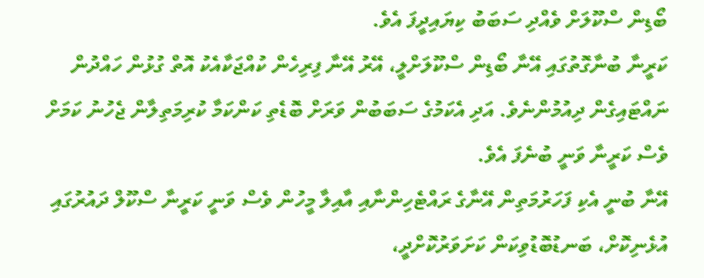ބޯޑިން ސްކޫލަށް ވެއްދި ސަބަބު ކިޔައިދީފަ އެވެ.
ކަރީނާ ބުނާގޮތުގައި އޭނާ ބޯޑިން ސްކޫލަށްލީ، އޭރު އޭނާ ފިރިހެން ކުއްޖަކާއެކު އޮތް ގުޅުން ހައްދުން ނައްޓައިގެން ދިއުމުންނެވެ. އަދި އެކަމުގެ ސަބަބުން ވަރަށް ބޮޑެތި ކަންކަމާ ކުރިމަތިލާން ޖެހުނު ކަމަށް ވެސް ކަރީނާ ވަނީ ބުނެފަ އެވެ.
އޭނާ ބުނީ އެކި ފަހަރުމަތިން އޭނާގެ ރައްޓެހިންނާއި އާއިލާ މީހުން ވެސް ވަނީ ކަރީނާ ސްކޫލް ދައުރުގައި އުޅެނިކޮށް، ބަނޑުބޮޑުވިކަން ކަށަވަރުކޮށްދީ،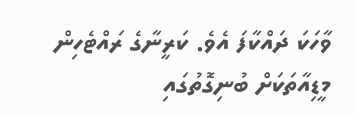ވާހަކަ ދައްކާފަ އެވެ. ކަރީނާގެ ރައްޓެހިން މީޑިއާތަކަށް ބުނިގޮތުގައި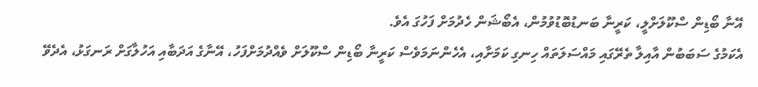އޭނާ ބޯޑިން ސްކޫލަށްލީ، ކަރީނާ ބަނޑުބޮޑުވުމުން، އެބޯޝަން ހެދުމަށް ފަހުގަ އެވެ.
އެކަމުގެ ސަބަބުން އާއިލާ ތެރޭގައި މައްސަލަތައް ހިނގި ކަމަށާއި، އެހެންނަމަވެސް ކަރީނާ ބޯޑިން ސްކޫލަށް ވެއްދުމަށްފަހު، އޭނާގެ އަދަބާއި އަހުލާގަށް ރަނގަޅު، އެދެވޭ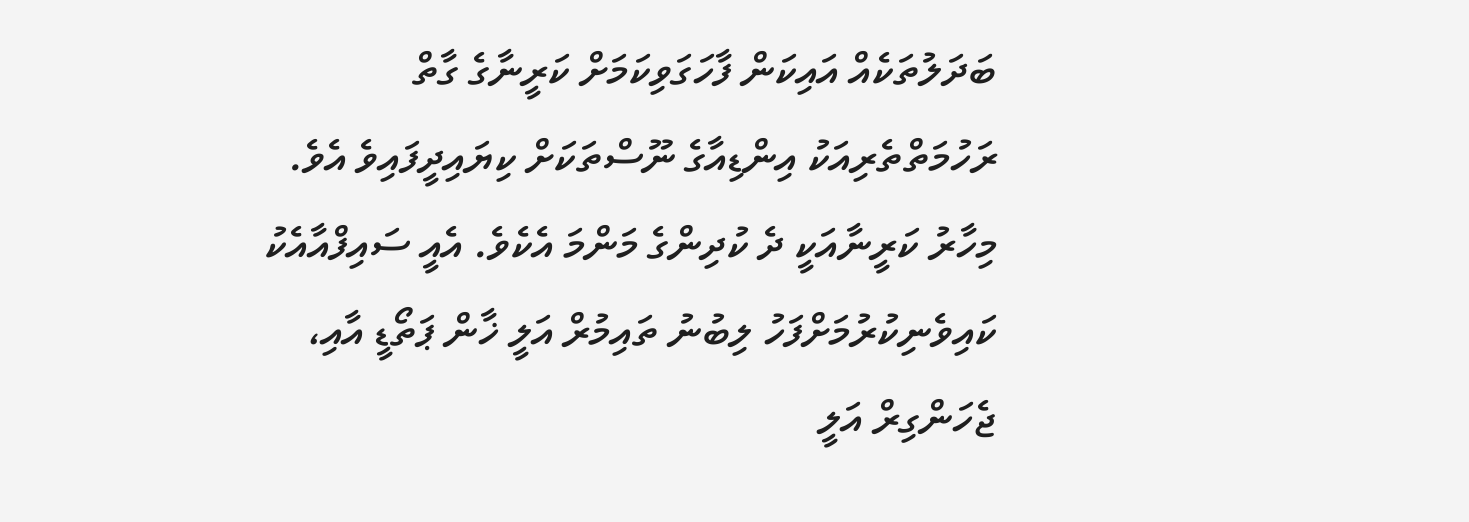ބަދަލުތަކެއް އައިކަން ފާހަގަވިކަމަށް ކަރީނާގެ ގާތް ރަހުމަތްތެރިއަކު އިންޑިއާގެ ނޫސްތަކަށް ކިޔައިދީފައިވެ އެވެ.
މިހާރު ކަރީނާއަކީ ދެ ކުދިންގެ މަންމަ އެކެވެ. އެއީ ސައިފްއާއެކު ކައިވެނިކުރުމަށްފަހު ލިބުނު ތައިމުރް އަލީ ޚާން ޕަތޯޑީ އާއި، ޖެހަންގިރް އަލީ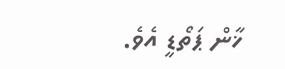ޚާން ޕަތޯޑީ އެވެ.